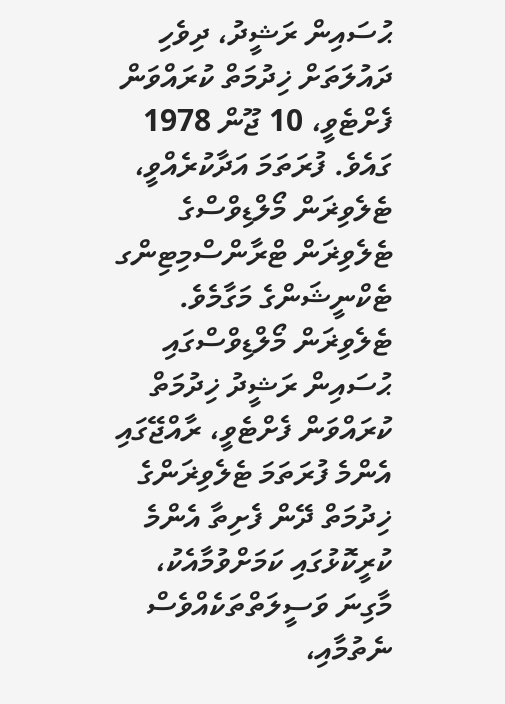ޙުސައިން ރަޝީދު، ދިވެހި ދައުލަތަށް ޚިދުމަތް ކުރައްވަން ފެށްޓެވީ، 10 ޖޫން 1978 ގައެވެ. ފުރަތަމަ އަދާކުރެއްވީ، ޓެލެވިޜަން މޯލްޑިވްސްގެ ޓެލެވިޜަން ޓްރާންސްމިޓިންގ ޓެކްނީޝަންގެ މަގާމެވެ. ޓެލެވިޜަން މޯލްޑިވްސްގައި ޙުސައިން ރަޝީދު ޚިދުމަތް ކުރައްވަން ފެށްޓެވީ، ރާއްޖޭގައި އެންމެ ފުރަތަމަ ޓެލެވިޜަންގެ ޚިދުމަތް ދޭން ފެށިތާ އެންމެ ކުރީކޮޅުގައި ކަމަށްވުމާއެކު، މާގިނަ ވަސީލަތްތަކެއްވެސް ނެތުމާއި،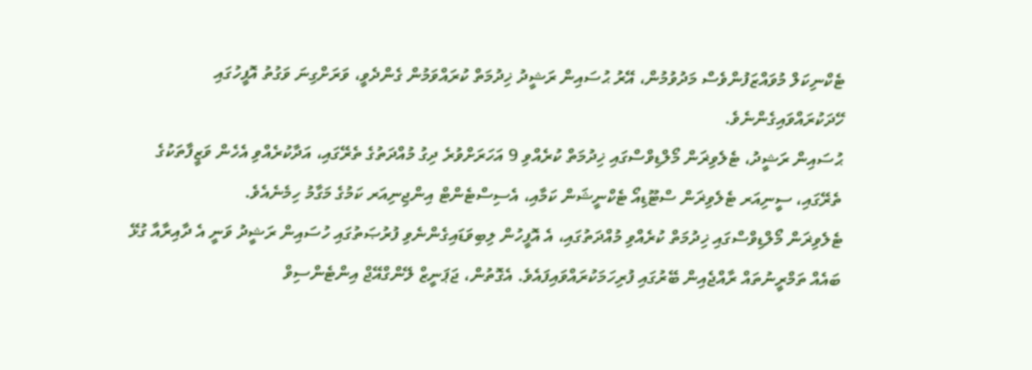ޓެކްނިކަލް މުވައްޒަފުންވެސް މަދުވުމުން، އޭރު ޙުސައިން ރަޝީދު ޚިދުމަތް ކުރައްވަމުން ގެންދެވީ، ވަރަށްގިނަ ވަގުތު އޮފީހުގައި ހޭދަކުރައްވައިގެންނެވެ.
ޙުސައިން ރަޝީދު، ޓެލެވިޜަން މޯލްޑިވްސްގައި ޚިދުމަތް ކުރެއްވި 9 އަހަރަށްވުރެ ދިގު މުއްދަތުގެ ތެރޭގައި، އަދާކުރެއްވި އެހެން ވަޒީފާތަކުގެ ތެރޭގައި، ސީނިއަރ ޓެލެވިޜަން ސްޓޫޑިއޯ ޓެކްނީޝަން ކަމާއި، އެސިސްޓެންޓް އިންޖިނިއަރ ކަމުގެ މަގާމު ހިމެނެއެވެ.
ޓެލެވިޜަން މޯލްޑިވްސްގައި ޚިދުމަތް ކުރެއްވި މުއްދަތުގައި، އެ އޮފީހުން ލިބިވަޑައިގެންނެވި ފުރުޞަތުގައި ހުސައިން ރަޝީދު ވަނީ އެ ދާއިރާއާ ގުޅޭ ބައެއް ތަމްރީނުތައް ރާއްޖެއިން ބޭރުގައި ފުރިހަމަކުރައްވައިފައެވެ. އެގޮތުން، ޖަޕަނީޒް ލޭންގްއޭޖް އިންޓެންސިވް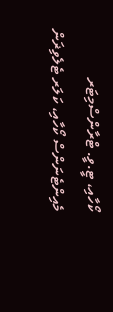ކޯހާއި، ޓީ.ވީ. ޓްރާންސްމިޓަރ މެއިންޓެނަންސް ކޯހާއި، ކަލަރ ޓެލެވިޜަން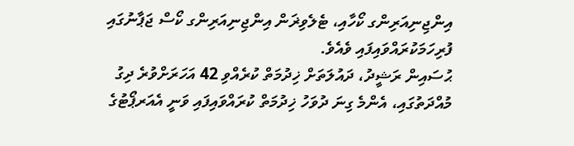އިންޖިނިއަރިންގ ކޯހާއި، ޓެލެވިޜަން އިންޖިނިއަރިންގ ކޯސް ޖަޕާނުގައި ފުރިހަމަކުރައްވައިފައި ވެއެވެ.
ޙުސައިން ރަޝީދު، ދައުލަތަށް ޚިދުމަތް ކުރެއްވި 42 އަހަރަށްވުރެ ދިގު މުއްދަތުގައި، އެންމެ ގިނަ ދުވަހު ޚިދުމަތް ކުރައްވައިފައި ވަނީ އެއަރޕޯޓުގެ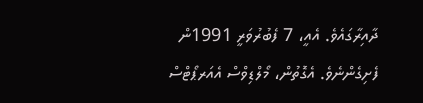ދާއިރާގައެވެ. އެއީ، 7 ފެބުރުވަރީ 1991ން ފެށިގެންނެވެ. އެގޮތުން، މޯލްޑިވްސް އެއަރޕޯޓްސް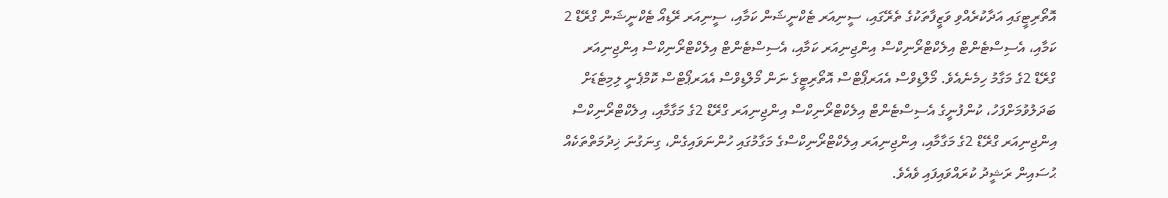އޮތޯރިޓީގައި އަދާކުރެއްވި ވަޒީފާތަކުގެ ތެރޭގައި، ސީނިއަރ ޓެކްނީޝަން ކަމާއި، ސީނިއަރ ރޭޑިއޯ ޓެކްނީޝަން ގްރޭޑް 2 ކަމާއި، އެސިސްޓެންޓް އިލެކްޓްރޯނިކްސް އިންޖިނިއަރ ކަމާއި، އެސިސްޓެންޓް އިލެކްޓްރޯނިކްސް އިންޖިނިއަރ ގްރޭޑް 2ގެ މަގާމު ހިމެނެއެވެ. މޯލްޑިވްސް އެއަރޕޯޓްސް އޮތޯރިޓީގެ ނަން މޯލްޑިވްސް އެއަރޕޯޓްސް ކޮމްޕެނީ ލިމިޓެޑަށް ބަދަލުވުމަށްފަހު، ކުންފުނީގެ އެސިސްޓެންޓް އިލެކްޓްރޯނިކްސް އިންޖިނިއަރ ގްރޭޑް 2ގެ މަގާމާއި، އިލެކްޓްރޯނިކްސް އިންޖިނިއަރ ގްރޭޑް 2ގެ މަގާމާއި، އިންޖިނިއަރ އިލެކްޓްރޯނިކްސްގެ މަގާމުގައި ހުންނަވައިގެން، ގިނަގުނަ ޚިދުމަތްތަކެއް ޙުސައިން ރަޝީދު ކުރައްވައިފައި ވެއެވެ.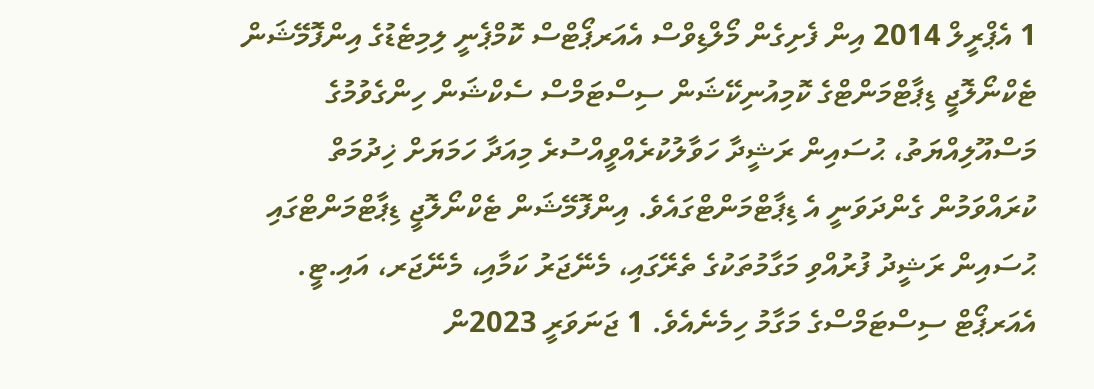1 އެޕްރީލް 2014 އިން ފެށިގެން މޯލްޑިވްސް އެއަރޕޯޓްސް ކޮމްޕެނީ ލިމިޓެޑުގެ އިންފޮމޭޝަން ޓެކްނޯލޮޖީ ޑިޕާޓްމަންޓްގެ ކޮމިއުނިކޭޝަން ސިސްޓަމްސް ސެކްޝަން ހިންގެވުމުގެ މަސްއޫލިއްޔަތު، ޙުސައިން ރަޝީދާ ހަވާލުކުރެއްވީއްސުރެ މިއަދާ ހަމަޔަށް ޚިދުމަތް ކުރައްވަމުން ގެންދަވަނީ އެ ޑިޕާޓްމަންޓްގައެވެ. އިންފޮމޭޝަން ޓެކްނޯލޮޖީ ޑިޕާޓްމަންޓްގައި ޙުސައިން ރަޝީދު ފުރުއްވި މަގާމުތަކުގެ ތެރޭގައި، މެނޭޖަރު ކަމާއި، މެނޭޖަރ، އައި.ޓީ. އެއަރޕޯޓް ސިސްޓަމްސްގެ މަގާމު ހިމެނެއެވެ. 1 ޖަނަވަރީ 2023ން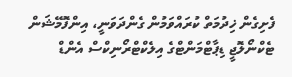ފެށިގެން ޚިދުމަތް ކުރައްވަމުން ގެންދަވަނީ، އިންފޮމޭޝަން ޓެކްނޯލޮޖީ ޑިޕާޓްމަންޓްގެ އިލެކްޓްރޯނިކްސް އެންޑް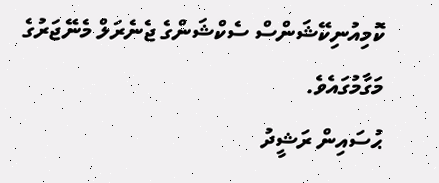ކޮމިއުނިކޭޝަންސް ސެކްޝަންގެ ޖެނެރަލް މެނޭޖަރުގެ މަގާމުގައެވެ.
ޙުސައިން ރަޝީދު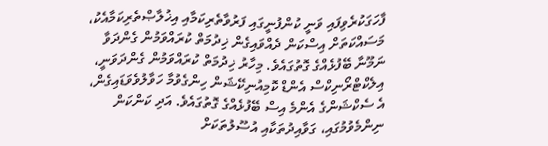ފާހަގަކުރެވިފައި ވަނީ ކުންފުނީގައި ފަރުވާތެރިކަމާއި އިޚުލާޞްތެރިކަމާއެކު، މަސައްކަތަށް އިސްކަން ދެއްވައިގެން ޚިދުމަތް ކުރައްވަމުން ގެންދަވާ ނަމޫނާ ބޭފުޅެއްގެ ގޮތުގައެވެ. މިހާރު ޚިދުމަތް ކުރައްވަމުން ގެންދަވަނީ، އިލެކްޓްރޯނިކްސް އެންޑް ކޮމިއުނިކޭޝަން ހިންގެވުމާ ހަވާލުވެވަޑައިގެން، އެ ސެކްޝަންގެ އެންމެ އިސް ބޭފުޅެއްގެ ގޮތުގައެވެ. އަދި ކަންކަން ނިންމެވުމުގައި، ގަވާއިދުތަކާއި އުސޫލުތަކަށް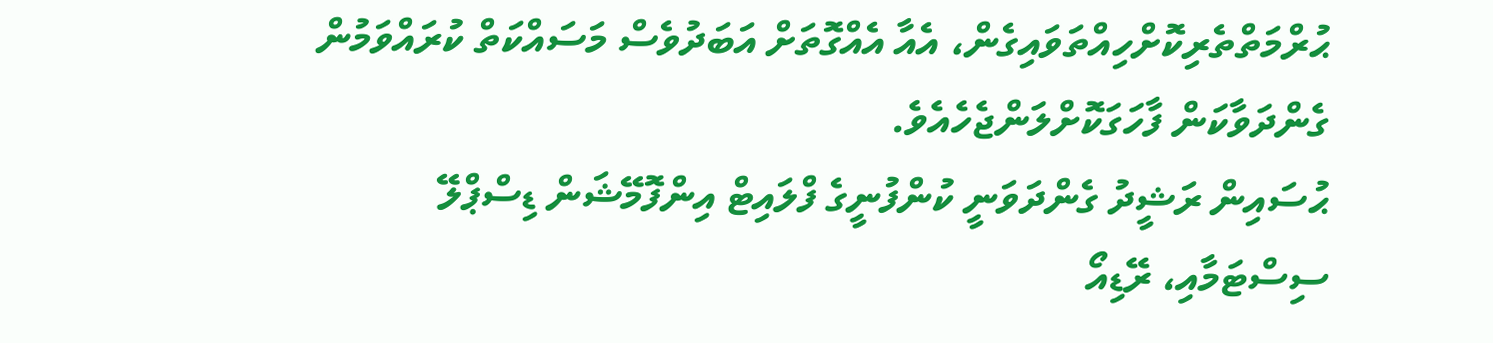ޙުރްމަތްތެރިކޮށްހިއްތަވައިގެން، އެއާ އެއްގޮތަށް އަބަދުވެސް މަސައްކަތް ކުރައްވަމުން ގެންދަވާކަން ފާހަގަކޮށްލަންޖެހެއެވެ.
ޙުސައިން ރަޝީދު ގެންދަވަނީ ކުންފުނީގެ ފްލައިޓް އިންފޮމޭޝަން ޑިސްޕްލޭ ސިސްޓަމާއި، ރޭޑިއޯ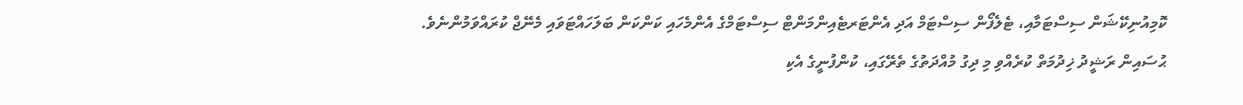ކޮމިއުނިކޭޝަން ސިސްޓަމާއި، ޓެލެފޯން ސިސްޓަމް އަދި އެންޓަރޓެއިންމަންޓް ސިސްޓަމްގެ އެންމެހައި ކަންކަން ބަލަހައްޓަވައި މެނޭޖް ކުރައްވަމުންނެވެ.
ޙުސައިން ރަޝީދު ޚިދުމަތް ކުރެއްވި މި ދިގު މުއްދަތުގެ ތެރޭގައި، ކުންފުނީގެ އެކި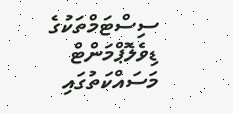ސިސްޓަމްތަކުގެ ޑިވެލޮޕްމަންޓް މަސައްކަތުގައި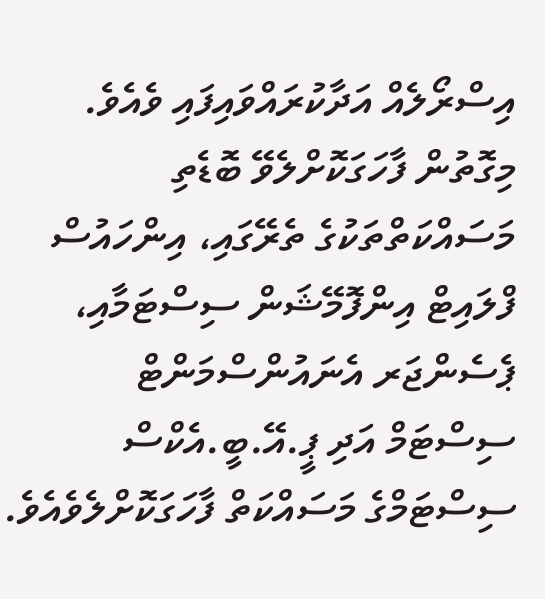އިސްރޯލެއް އަދާކުރައްވައިފައި ވެއެވެ. މިގޮތުން ފާހަގަކޮށްލެވޭ ބޮޑެތި މަސައްކަތްތަކުގެ ތެރޭގައި، އިންހައުސް ފްލައިޓް އިންފޮމޭޝަން ސިސްޓަމާއި، ޕެސެންޖަރ އެނައުންސްމަންޓް ސިސްޓަމް އަދި ޕީ.އޭ.ބީ.އެކްސް ސިސްޓަމްގެ މަސައްކަތް ފާހަގަކޮށްލެވެއެވެ.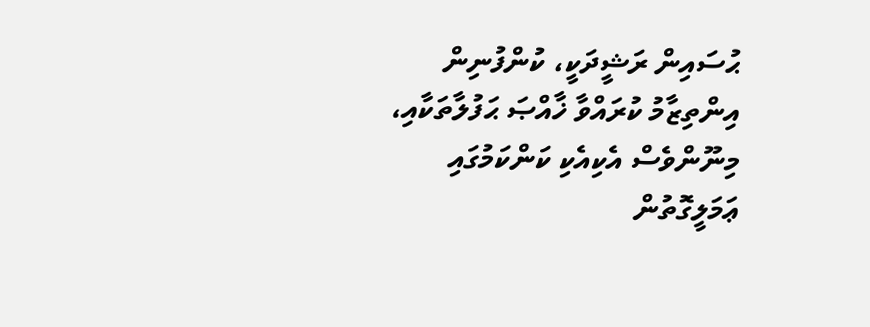ޙުސައިން ރަޝީދަކީ، ކުންފުނިން އިންތިޒާމު ކުރައްވާ ޚާއްޞަ ޙަފުލާތަކާއި، މިނޫންވެސް އެކިއެކި ކަންކަމުގައި ޢަމަލީގޮތުން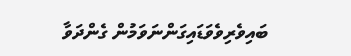ބައިވެރިވެވަޑައިގަންނަވަމުން ގެންދަވާ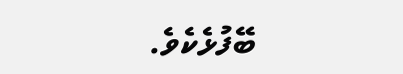ބޭފުޅެކެވެ.